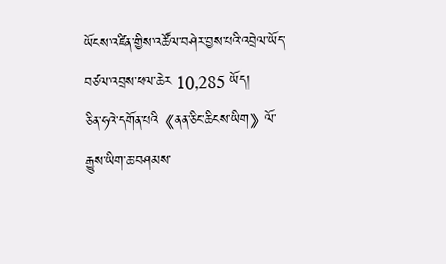ཡོངས་འཛིན་གྱིས་འཚོལ་བཤེར་བྱས་པའི་འབྲེལ་ཡོད་བཙལ་འབྲས་ཕལ་ཆེར 10,285 ཡོད།
ཅིན་ཧའེ་དགོན་པའི《ནན་ཅིང་ཆིངས་ཡིག》ལོ་རྒྱུས་ཡིག་ཆ་བཤམས་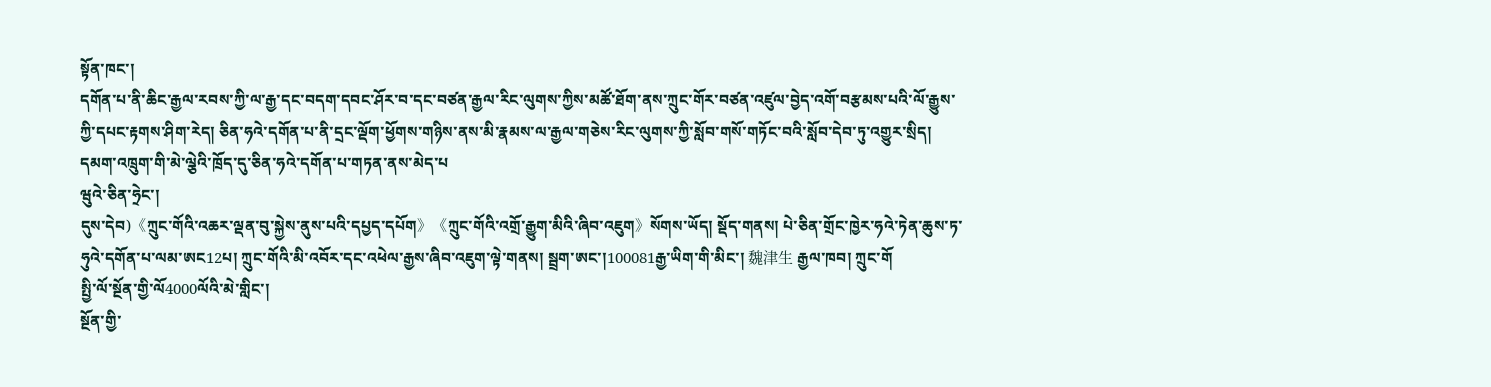སྟོན་ཁང་།
དགོན་པ་ནི་ཆིང་རྒྱལ་རབས་ཀྱི་ལ་རྒྱ་དང་བདག་དབང་ཤོར་བ་དང་བཙན་རྒྱལ་རིང་ལུགས་ཀྱིས་མཚོ་ཐོག་ནས་ཀྲུང་གོར་བཙན་འཛུལ་བྱེད་འགོ་བརྩམས་པའི་ལོ་རྒྱུས་ཀྱི་དཔང་རྟགས་ཤིག་རེད། ཅིན་ཧའེ་དགོན་པ་ནི་དྲང་ལྡོག་ཕྱོགས་གཉིས་ནས་མི་རྣམས་ལ་རྒྱལ་གཅེས་རིང་ལུགས་ཀྱི་སློབ་གསོ་གཏོང་བའི་སློབ་དེབ་ཏུ་འགྱུར་སྲིད། དམག་འཁྲུག་གི་མེ་ལྕེའི་ཁྲོད་དུ་ཅིན་ཧའེ་དགོན་པ་གཏན་ནས་མེད་པ
ཝུའེ་ཅིན་ཧྲེང་།
དུས་དེབ)《ཀྲུང་གོའི་འཆར་ལྡན་བུ་སྐྱེས་ནུས་པའི་དཔྱད་དཔོག》《ཀྲུང་གོའི་འགྲོ་རྒྱུག་མིའི་ཞིབ་འཇུག》སོགས་ཡོད། སྡོད་གནས། པེ་ཅིན་གྲོང་ཁྱེར་ཧའེ་ཏེན་ཆུས་ཏ་ཧུའེ་དགོན་པ་ལམ་ཨང12པ། ཀྲུང་གོའི་མི་འབོར་དང་འཕེལ་རྒྱས་ཞིབ་འཇུག་ལྟེ་གནས། སྦྲག་ཨང་།100081རྒྱ་ཡིག་གི་མིང་། 魏津生 རྒྱལ་ཁབ། ཀྲུང་གོ
སྤྱི་ལོ་སྔོན་གྱི་ལོ4000ལོའི་མེ་གླིང་།
སྔོན་གྱི་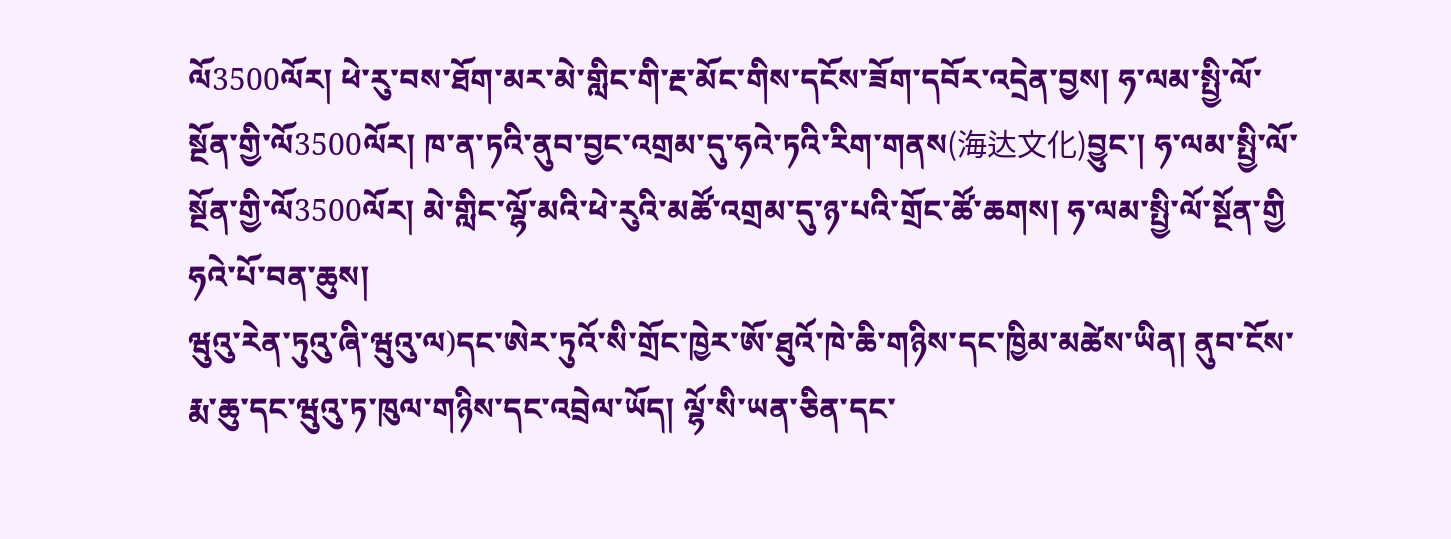ལོ3500ལོར། ཕེ་རུ་བས་ཐོག་མར་མེ་གླིང་གི་རྔ་མོང་གིས་དངོས་ཟོག་དབོར་འདྲེན་བྱས། ཧ་ལམ་སྤྱི་ལོ་སྔོན་གྱི་ལོ3500ལོར། ཁ་ན་ཏའི་ནུབ་བྱང་འགྲམ་དུ་ཧའེ་ཏའི་རིག་གནས(海达文化)བྱུང་། ཧ་ལམ་སྤྱི་ལོ་སྔོན་གྱི་ལོ3500ལོར། མེ་གླིང་ལྷོ་མའི་ཕེ་རུའི་མཚོ་འགྲམ་དུ་ཉ་པའི་གྲོང་ཚོ་ཆགས། ཧ་ལམ་སྤྱི་ལོ་སྔོན་གྱི
ཧའེ་པོ་བན་ཆུས།
ཝུའུ་རེན་ཏུའུ་ཞི་ཝུའུ་ལ)དང་ཨེར་ཏུའོ་སི་གྲོང་ཁྱེར་ཨོ་ཐུའོ་ཁེ་ཆི་གཉིས་དང་ཁྱིམ་མཚེས་ཡིན། ནུབ་ངོས་རྨ་ཆུ་དང་ཝུའུ་ཏ་ཁུལ་གཉིས་དང་འབྲེལ་ཡོད། ལྷོ་སི་ཡན་ཅིན་དང་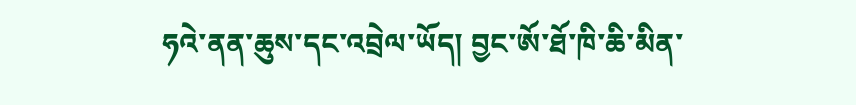ཧའེ་ནན་ཆུས་དང་འབྲེལ་ཡོད། བྱང་ཨོ་ཐོ་ཁི་ཆི་མིན་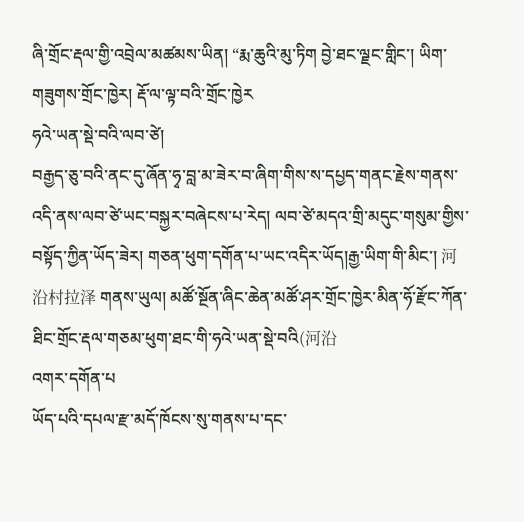ཞི་གྲོང་རྡལ་གྱི་འབྲེལ་མཚམས་ཡིན། “རྨ་ཆུའི་མུ་ཏིག བྱེ་ཐང་ལྗང་གླིང་། ཡིག་གཟུགས་གྲོང་ཁྱེར། རྡོ་ལ་ལྟ་བའི་གྲོང་ཁྱེར
ཧའེ་ཡན་སྡེ་བའི་ལབ་ཙེ།
བརྒྱད་ཅུ་བའི་ནང་དུ་ཞོན་ཧྭ་བླ་མ་ཟེར་བ་ཞིག་གིས་ས་དཔྱད་གནང་རྗེས་གནས་འདི་ནས་ལབ་ཙེ་ཡང་བསྐྱར་བཞེངས་པ་རེད། ལབ་ཙེ་མདའ་གྲི་མདུང་གསུམ་གྱིས་བསྟོད་ཀྱིན་ཡོད་ཟེར། གཅན་ཕུག་དགོན་པ་ཡང་འདིར་ཡོད།རྒྱ་ཡིག་གི་མིང་། 河沿村拉泽 གནས་ཡུལ། མཚོ་སྔོན་ཞིང་ཆེན་མཚོ་ཤར་གྲོང་ཁྱེར་མིན་ཧོ་རྫོང་ཀོན་ཐིང་གྲོང་རྡལ་གཅམ་ཕུག་ཐང་གི་ཧའེ་ཡན་སྡེ་བའི(河沿
འགར་དགོན་པ
ཡོད་པའི་དཔལ་རྫ་མདོ་ཁོངས་སུ་གནས་པ་དང་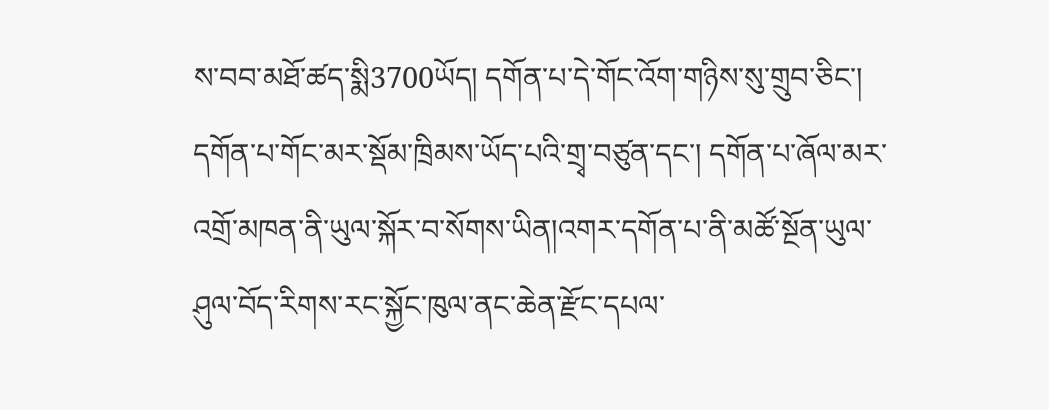ས་བབ་མཐོ་ཚད་སྨི3700ཡོད། དགོན་པ་དེ་གོང་འོག་གཉིས་སུ་གྲུབ་ཅིང་། དགོན་པ་གོང་མར་སྡོམ་ཁྲིམས་ཡོད་པའི་གྲྭ་བཙུན་དང་། དགོན་པ་ཞོལ་མར་འགྲོ་མཁན་ནི་ཡུལ་སྐོར་བ་སོགས་ཡིན།འགར་དགོན་པ་ནི་མཚོ་སྔོན་ཡུལ་ཤུལ་བོད་རིགས་རང་སྐྱོང་ཁུལ་ནང་ཆེན་རྫོང་དཔལ་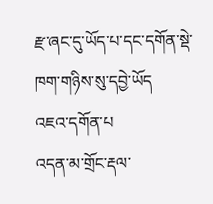རྫ་ཞང་དུ་ཡོད་པ་དང་དགོན་སྡེ་ཁག་གཉིས་སུ་དབྱེ་ཡོད
འཇའ་དགོན་པ
འདན་མ་གྲོང་རྡལ་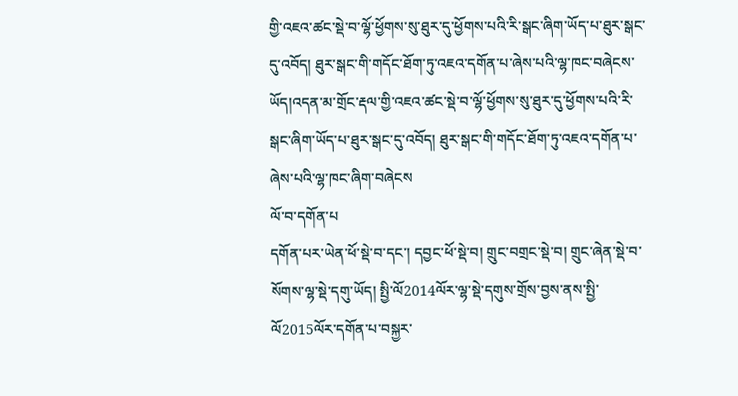གྱི་འཇའ་ཚང་སྡེ་བ་ལྷོ་ཕྱོགས་སུ་ཐུར་དུ་ཕྱོགས་པའི་རི་སྒང་ཞིག་ཡོད་པ་ཐུར་སྒང་དུ་འབོད། ཐུར་སྒང་གི་གདོང་ཐོག་ཏུ་འཇའ་དགོན་པ་ཞེས་པའི་ལྷ་ཁང་བཞེངས་ཡོད།འདན་མ་གྲོང་རྡལ་གྱི་འཇའ་ཚང་སྡེ་བ་ལྷོ་ཕྱོགས་སུ་ཐུར་དུ་ཕྱོགས་པའི་རི་སྒང་ཞིག་ཡོད་པ་ཐུར་སྒང་དུ་འབོད། ཐུར་སྒང་གི་གདོང་ཐོག་ཏུ་འཇའ་དགོན་པ་ཞེས་པའི་ལྷ་ཁང་ཞིག་བཞེངས
ལོ་བ་དགོན་པ
དགོན་པར་ཡེན་ཕོ་སྡེ་བ་དང་། དབྱང་ཕོ་སྡེ་བ། གྲུང་བགྲང་སྡེ་བ། གྲུང་ཞེན་སྡེ་བ་སོགས་ལྷ་སྡེ་དགུ་ཡོད། སྤྱི་ལོ2014ལོར་ལྷ་སྡེ་དགུས་གྲོས་བྱས་ནས་སྤྱི་ལོ2015ལོར་དགོན་པ་བསྐྱར་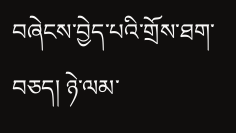བཞེངས་བྱེད་པའི་གྲོས་ཐག་བཅད། ཉེ་ལམ་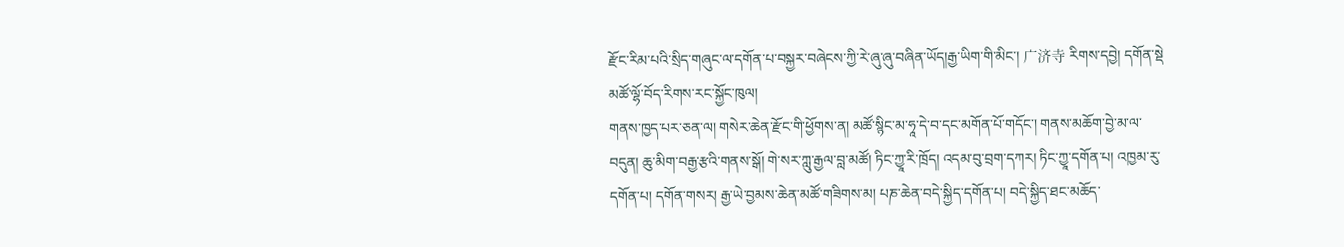རྫོང་རིམ་པའི་སྲིད་གཞུང་ལ་དགོན་པ་བསྐྱར་བཞེངས་ཀྱི་རེ་ཞུ་ཞུ་བཞིན་ཡོད།རྒྱ་ཡིག་གི་མིང་། 广济寺 རིགས་དབྱེ། དགོན་སྡེ
མཚོ་ལྷོ་བོད་རིགས་རང་སྐྱོང་ཁུལ།
གནས་ཁྱད་པར་ཅན་ལ། གསེར་ཆེན་རྫོང་གི་ཕྱོགས་ན། མཚོ་སྙིང་མ་ཧཱ་དེ་བ་དང་མགོན་པོ་གདོང་། གནས་མཆོག་བྱེ་མ་ལ་བདུན། ཆུ་མིག་བརྒྱ་རྩའི་གནས་སྒོ། གེ་སར་ཀླུ་རྒྱལ་བླ་མཚོ། ཏིང་ཀྱཱ་རི་ཁྲོད། འདམ་བུ་བྲག་དཀར། ཏིང་ཀྱཱ་དགོན་པ། འཁྱམ་རུ་དགོན་པ། དགོན་གསར། རྒྱ་ཡེ་བྱམས་ཆེན་མཚོ་གཟིགས་མ། པཎ་ཆེན་བདེ་སྐྱིད་དགོན་པ། བདེ་སྐྱིད་ཐང་མཆོད་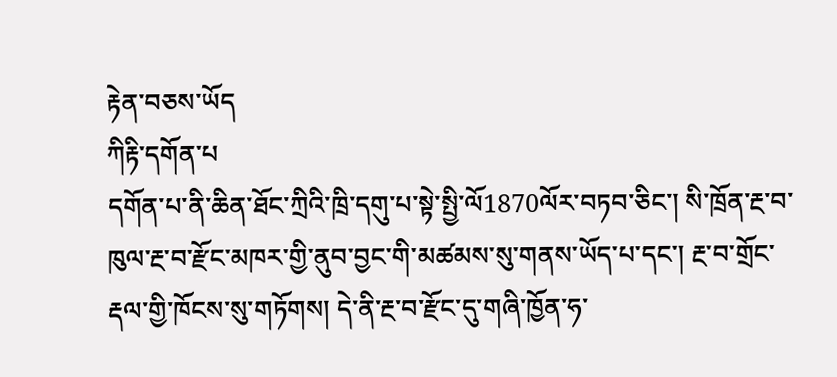རྟེན་བཅས་ཡོད
ཀིརྟི་དགོན་པ
དགོན་པ་ནི་ཆིན་ཐོང་ཀྲིའི་ཁྲི་དགུ་པ་སྟེ་སྤྱི་ལོ1870ལོར་བཏབ་ཅིང་། སི་ཁྲོན་རྔ་བ་ཁུལ་རྔ་བ་རྫོང་མཁར་གྱི་ནུབ་བྱང་གི་མཚམས་སུ་གནས་ཡོད་པ་དང་། རྔ་བ་གྲོང་རྡལ་གྱི་ཁོངས་སུ་གཏོགས། དེ་ནི་རྔ་བ་རྫོང་དུ་གཞི་ཁྱོན་ཧ་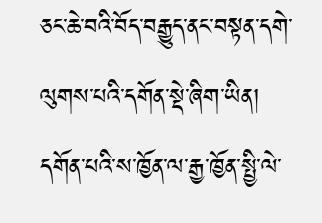ཅང་ཆེ་བའི་བོད་བརྒྱུད་ནང་བསྟན་དགེ་ལུགས་པའི་དགོན་སྡེ་ཞིག་ཡིན། དགོན་པའི་ས་ཁྱོན་ལ་རྒྱ་ཁྱོན་སྤྱི་ལེ་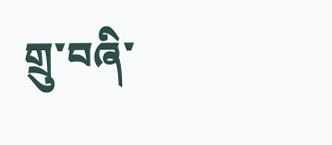གྲུ་བཞི་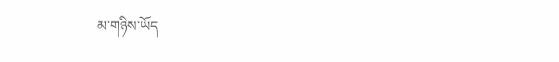མ་གཉིས་ཡོད